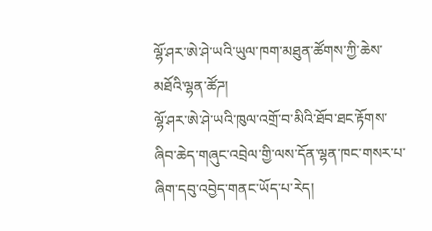ལྷོ་ཤར་ཨེ་ཤེ་ཡའི་ཡུལ་ཁག་མཐུན་ཚོགས་ཀྱི་ཆེས་མཐོའི་ལྷན་ཚོཌ།
ལྷོ་ཤར་ཨེ་ཤེ་ཡའི་ཁུལ་འགྲོ་བ་མིའི་ཐོབ་ཐང་རྟོགས་ཞིབ་ཆེད་གཞུང་འབྲེལ་གྱི་ལས་དོན་ལྷན་ཁང་གསར་པ་ཞིག་དབུ་འབྱེད་གནང་ཡོད་པ་རེད།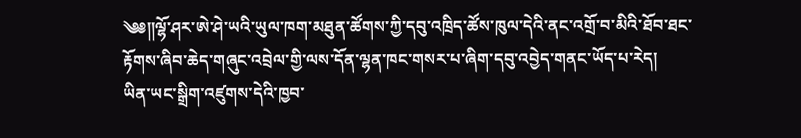༄༅༎ལྷོ་ཤར་ཨེ་ཤེ་ཡའི་ཡུལ་ཁག་མཐུན་ཚོགས་ཀྱི་དབུ་འཁྲིད་ཚོས་ཁུལ་དེའི་ནང་འགྲོ་བ་མིའི་ཐོབ་ཐང་རྟོགས་ཞིབ་ཆེད་གཞུང་འབྲེལ་གྱི་ལས་དོན་ལྷན་ཁང་གསར་པ་ཞིག་དབུ་འབྱེད་གནང་ཡོད་པ་རེད།
ཡིན་ཡང་སྒྲིག་འཛུགས་དེའི་ཁྱབ་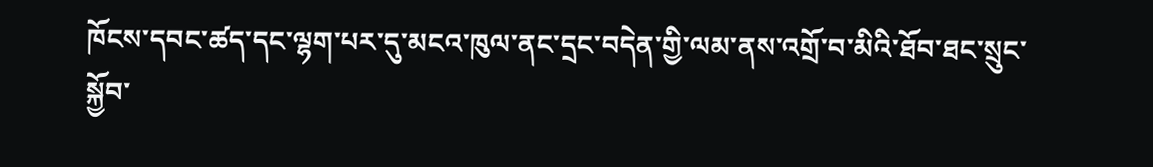ཁོངས་དབང་ཚད་དང་ལྷག་པར་དུ་མངའ་ཁུལ་ནང་དྲང་བདེན་གྱི་ལམ་ནས་འགྲོ་བ་མིའི་ཐོབ་ཐང་སྲུང་སྐྱོབ་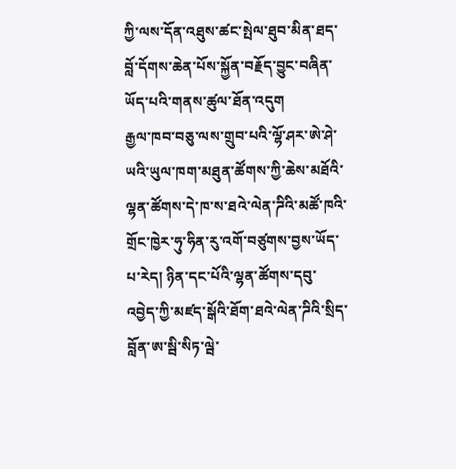ཀྱི་ལས་དོན་འཐུས་ཚང་སྤེལ་ཐུབ་མིན་ཐད་བློ་དོགས་ཆེན་པོས་སྐྱོན་བརྗོད་བྱུང་བཞིན་ཡོད་པའི་གནས་ཚུལ་ཐོན་འདུག
རྒྱལ་ཁབ་བཅུ་ལས་གྲུབ་པའི་ལྷོ་ཤར་ཨེ་ཤེ་ཡའི་ཡུལ་ཁག་མཐུན་ཚོགས་ཀྱི་ཆེས་མཐོའི་ལྷན་ཚོགས་དེ་ཁ་ས་ཐའེ་ལེན་ཌིའི་མཚོ་ཁའི་གྲོང་ཁྱེར་ཧུ་ཧིན་རུ་འགོ་བཙུགས་བྱས་ཡོད་པ་རེད། ཉིན་དང་པོའི་ལྷན་ཚོགས་དབུ་འབྱེད་ཀྱི་མཛད་སྒོའི་ཐོག་ཐའེ་ལེན་ཌིའི་སྲིད་བློན་ཨ་སྦི་སིཏ་ལྦེ་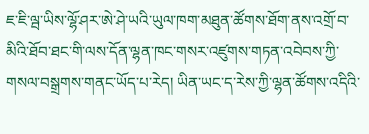ཇ་ཇི་ལྦ་ཡིས་ལྷོ་ཤར་ཨེ་ཤེ་ཡའི་ཡུལ་ཁག་མཐུན་ཚོགས་ཐོག་ནས་འགྲོ་བ་མིའི་ཐོབ་ཐང་གི་ལས་དོན་ལྷན་ཁང་གསར་འཛུགས་གཏན་འབེབས་ཀྱི་གསལ་བསྒྲགས་གནང་ཡོད་པ་རེད། ཡིན་ཡང་ད་རེས་ཀྱི་ལྷན་ཚོགས་འདིའི་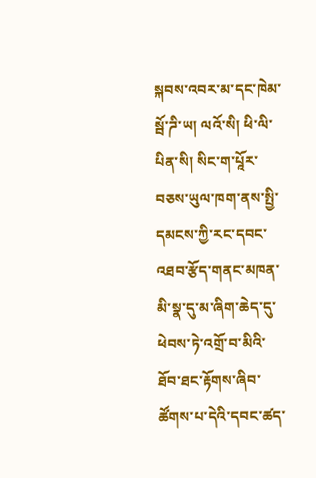སྐབས་འབར་མ་དང་ཁེམ་སྦོ་ཌི་ཡ། ལའོ་སི། ཕི་ལི་པིན་སི། སིང་ག་པཱོར་བཅས་ཡུལ་ཁག་ནས་སྤྱི་དམངས་ཀྱི་རང་དབང་འཐབ་རྩོད་གནང་མཁན་མི་སྣ་དུ་མ་ཞིག་ཆེད་དུ་ཕེབས་ཏེ་འགྲོ་བ་མིའི་ཐོབ་ཐང་རྟོགས་ཞིབ་ཚོགས་པ་དེའི་དབང་ཚད་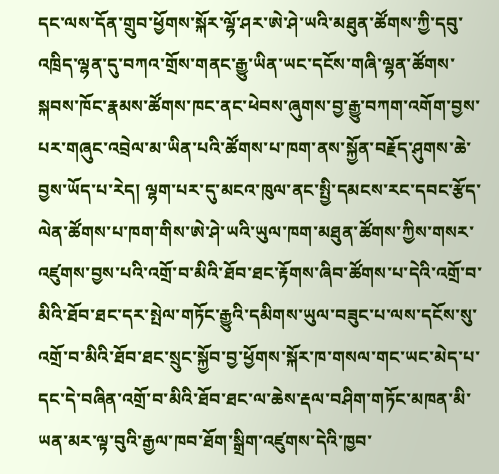དང་ལས་དོན་གྲུབ་ཕྱོགས་སྐོར་ལྷོ་ཤར་ཨེ་ཤེ་ཡའི་མཐུན་ཚོགས་ཀྱི་དབུ་འཁྲིད་ལྷན་དུ་བཀའ་གྲོས་གནང་རྒྱུ་ཡིན་ཡང་དངོས་གཞི་ལྷན་ཚོགས་སྐབས་ཁོང་རྣམས་ཚོགས་ཁང་ནང་ཕེབས་ཞུགས་བྱ་རྒྱུ་བཀག་འགོག་བྱས་པར་གཞུང་འབྲེལ་མ་ཡིན་པའི་ཚོགས་པ་ཁག་ནས་སྐྱོན་བརྗོད་ཤུགས་ཆེ་བྱས་ཡོད་པ་རེད། ལྷག་པར་དུ་མངའ་ཁུལ་ནང་སྤྱི་དམངས་རང་དབང་རྩོད་ལེན་ཚོགས་པ་ཁག་གིས་ཨེ་ཤེ་ཡའི་ཡུལ་ཁག་མཐུན་ཚོགས་ཀྱིས་གསར་འཛུགས་བྱས་པའི་འགྲོ་བ་མིའི་ཐོབ་ཐང་རྟོགས་ཞིབ་ཚོགས་པ་དེའི་འགྲོ་བ་མིའི་ཐོབ་ཐང་དར་སྤེལ་གཏོང་རྒྱུའི་དམིགས་ཡུལ་བཟུང་པ་ལས་དངོས་སུ་འགྲོ་བ་མིའི་ཐོབ་ཐང་སྲུང་སྐྱོབ་བྱ་ཕྱོགས་སྐོར་ཁ་གསལ་གང་ཡང་མེད་པ་དང་དེ་བཞིན་འགྲོ་བ་མིའི་ཐོབ་ཐང་ལ་ཆེས་རྡལ་བཤིག་གཏོང་མཁན་མི་ཡན་མར་ལྟ་བུའི་རྒྱལ་ཁབ་ཐོག་སྒྲིག་འཛུགས་དེའི་ཁྱབ་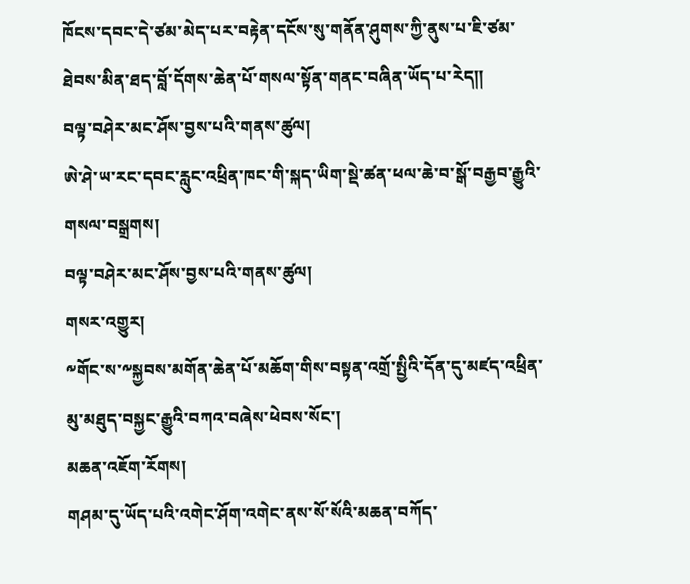ཁོངས་དབང་དེ་ཙམ་མེད་པར་བརྟེན་དངོས་སུ་གནོན་ཤུགས་ཀྱི་ནུས་པ་ཇི་ཙམ་ཐེབས་མིན་ཐད་བློ་དོགས་ཆེན་པོ་གསལ་སྟོན་གནང་བཞིན་ཡོད་པ་རེད༎
བལྟ་བཤེར་མང་ཤོས་བྱས་པའི་གནས་ཚུལ།
ཨེ་ཤེ་ཡ་རང་དབང་རླུང་འཕྲིན་ཁང་གི་སྐད་ཡིག་སྡེ་ཚན་ཕལ་ཆེ་བ་སྒོ་བརྒྱབ་རྒྱུའི་གསལ་བསྒྲགས།
བལྟ་བཤེར་མང་ཤོས་བྱས་པའི་གནས་ཚུལ།
གསར་འགྱུར།
༸གོང་ས་༸སྐྱབས་མགོན་ཆེན་པོ་མཆོག་གིས་བསྟན་འགྲོ་སྤྱིའི་དོན་དུ་མཛད་འཕྲིན་མུ་མཐུད་བསྐྱང་རྒྱུའི་བཀའ་བཞེས་ཕེབས་སོང་།
མཆན་འཇོག་རོགས།
གཤམ་དུ་ཡོད་པའི་འགེང་ཤོག་འགེང་ནས་སོ་སོའི་མཆན་བཀོད་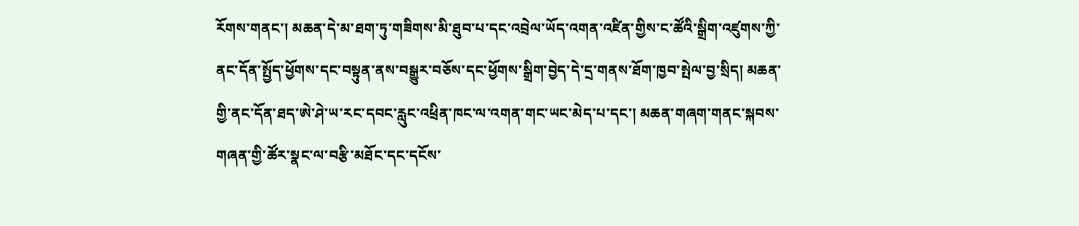རོགས་གནང་། མཆན་དེ་མ་ཐག་ཏུ་གཟིགས་མི་ཐུབ་པ་དང་འབྲེལ་ཡོད་འགན་འཛིན་གྱིས་ང་ཚོའི་སྒྲིག་འཛུགས་ཀྱི་ནང་དོན་སྤྱོད་ཕྱོགས་དང་བསྟུན་ནས་བསྒྱུར་བཅོས་དང་ཕྱོགས་སྒྲིག་བྱེད་དེ་དྲ་གནས་ཐོག་ཁྱབ་སྤེལ་བྱ་སྲིད། མཆན་གྱི་ནང་དོན་ཐད་ཨེ་ཤེ་ཡ་རང་དབང་རླུང་འཕྲིན་ཁང་ལ་འགན་གང་ཡང་མེད་པ་དང་། མཆན་གཞག་གནང་སྐབས་གཞན་གྱི་ཚོར་སྣང་ལ་བརྩི་མཐོང་དང་དངོས་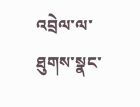འབྲེལ་ལ་ཐུགས་སྣང་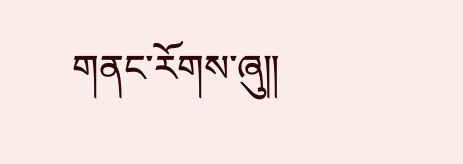གནང་རོགས་ཞུ༎